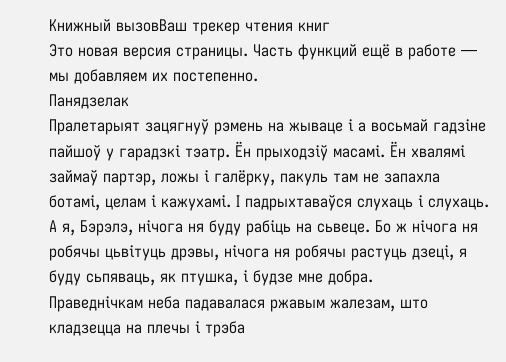Книжный вызовВаш трекер чтения книг
Это новая версия страницы. Часть функций ещё в работе — мы добавляем их постепенно.
Панядзелак
Пралетарыят зацягнуў рэмень на жываце і а восьмай гадзіне пайшоў у гарадзкі тэатр. Ён прыходзіў масамі. Ён хвалямі займаў партэр, ложы і галёрку, пакуль там не запахла ботамі, целам і кажухамі. І падрыхтаваўся слухаць і слухаць.
А я, Бэрэлэ, нічога ня буду рабіць на сьвеце. Бо ж нічога ня робячы цьвітуць дрэвы, нічога ня робячы растуць дзеці, я буду сьпяваць, як птушка, і будзе мне добра.
Праведнічкам неба падавалася ржавым жалезам, што кладзецца на плечы і трэба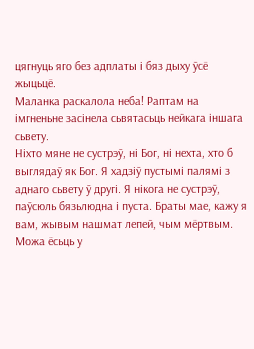цягнуць яго без адплаты і бяз дыху ўсё жыцьцё.
Маланка раскалола неба! Раптам на імгненьне засінела сьвятасьць нейкага іншага сьвету.
Ніхто мяне не сустрэў, ні Бог, ні нехта, хто б выглядаў як Бог. Я хадзіў пустымі палямі з аднаго сьвету ў другі. Я нікога не сустрэў, паўсюль бязьлюдна і пуста. Браты мае, кажу я вам, жывым нашмат лепей, чым мёртвым.
Можа ёсьць у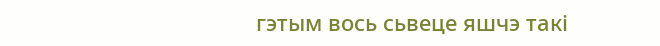гэтым вось сьвеце яшчэ такі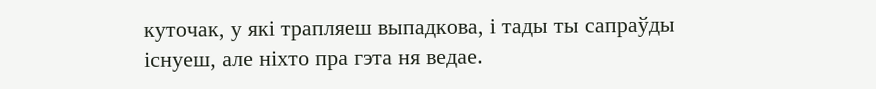куточак, у які трапляеш выпадкова, і тады ты сапраўды існуеш, але ніхто пра гэта ня ведае.